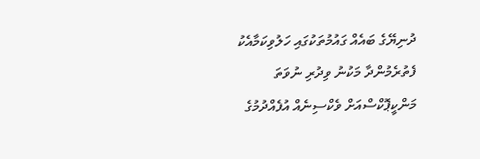ދުނިޔޭގެ ބައެއް ގައުމުތަކުގައި ހަލުވިކަމާއެކު ފެތުރެމުންދާ މަކުނު ވިދުރި ނުވަތަ މަންކީޕޮކްސްއަށް ވެކްސިނެއް އުފެއްދުމުގެ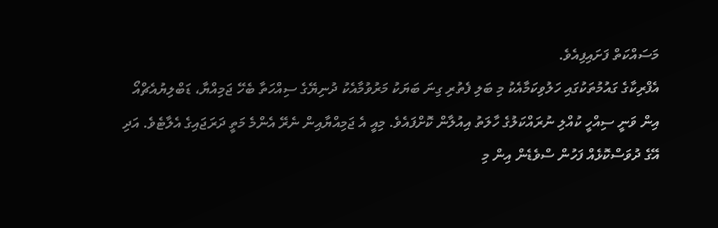މަސައްކަތް ފަށައިފިއެވެ.
އެފްރިކާގެ ގައުމުތަކުގައި ހަލުވިކަމާއެކު މި ބަލި ފެތުރި ގިނަ ބަޔަކު މަރުވުމާއެކު ދުނިޔޭގެ ސިއްހަތާ ބެހޭ ޖަމިއްޔާ، ޑަބްލިޔުއެޗްއޯ އިން ވަނީ ސިއްހީ ކުއްލި ނުރައްކަލުގެ ހާލަތު އިއުލާން ކޮށްފައެވެ. މިއީ އެ ޖަމިއްޔާއިން ނެރޭ އެންމެ މަތީ ދަރަޖައިގެ އެލާޓެވެ. އަދި އޭގެ ދުވަސްކޮޅެއް ފަހުން ސްވެޑެން އިން މި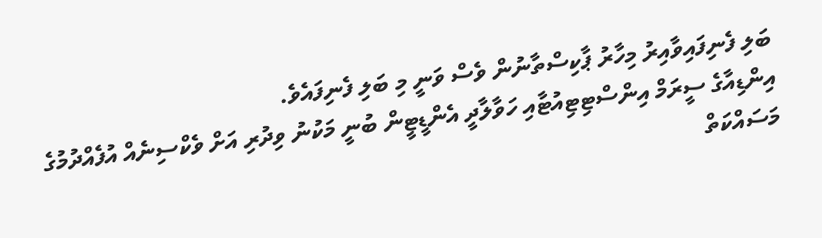ބަލި ފެނިފައިވާއިރު މިހާރު ޕާކިސްތާނުން ވެސް ވަނީ މި ބަލި ފެނިފައެވެ.
އިންޑިއާގެ ސީރަމް އިންސްޓިޓިއުޓާއި ހަވާލާދީ އެންޑީޓީން ބުނީ މަކުނު ވިދުރި އަށް ވެކްސިނެއް އުފެއްދުމުގެ މަސައްކަތް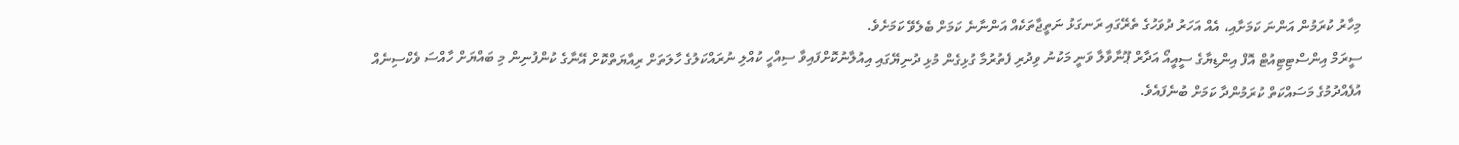މިހާރު ކުރަމުން އަންނަ ކަމަށާއި، އެއް އަހަރު ދުވަހުގެ ތެރޭގައި ރަނގަޅު ނަތީޖާތަކެއް އަންނާނެ ކަމަށް ބެލެވޭ ކަމަށެވެ.
ސީރަމް އިންސްޓިޓިއުޓް އޮފް އިންޑިޔާގެ ސީއީއޯ އަދާރް ޕޫނާވާލާ ވަނީ މަކުނު ވިދުރި ފެތުރުމާ ގުޅިގެން މުޅި ދުނިޔޭގައި އިއުލާނުކޮށްފައިވާ ސިއްހީ ކުއްލި ނުރައްކަލުގެ ހާލަތަށް ރިއާޔަތްކޮށް އޭނާގެ ކުންފުނިން މި ބައްޔަށް ހާއްސަ ވެކްސިނެއް އުފެއްދުމުގެ މަސައްކަތް ކުރަމުންދާ ކަމަށް ބުނެފައެވެ.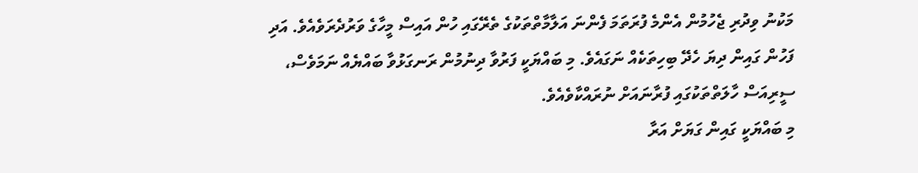މަކުނު ވިދުރި ޖެހުމުން އެންމެ ފުރަތަމަ ފެންނަ އަލާމާތްތަކުގެ ތެރޭގައި ހުން އައިސް މީހާގެ ވަރުދެރަވެއެވެ. އަދި ފަހުން ގައިން ދިޔަ ހެދޭ ބިހިތަކެއް ނަގައެވެ. މި ބައްޔަކީ ފަރުވާ ދިނުމުން ރަނގަޅުވާ ބައްޔެއް ނަމަވެސް، ސީރިއަސް ހާލަތްތަކުގައި ފުރާނައަށް ނުރައްކާވެއެވެ.
މި ބައްޔަކީ ގައިން ގަޔަށް އަރާ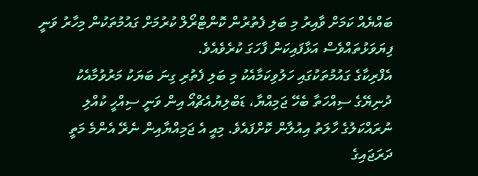ބައްޔެއް ކަމަށް ވާއިރު މި ބަލި ފެތުރުން ކޮންޓްރޯލް ކުރުމަށް ގައުމުތަކުން މިހާރު ވަނީ ފިޔަވަޅުތައްވެސް އަޅާފައިކަން ފާހަގަ ކުރެވެއެވެ.
އެފްރިކާގެ ގައުމުތަކުގައި ހަލުވިކަމާއެކު މި ބަލި ފެތުރި ގިނަ ބަޔަކު މަރުވުމާއެކު ދުނިޔޭގެ ސިއްހަތާ ބެހޭ ޖަމިއްޔާ، ޑަބްލިޔުއެޗްއޯ އިން ވަނީ ސިއްހީ ކުއްލި ނުރައްކަލުގެ ހާލަތު އިއުލާން ކޮށްފައެވެ. މިއީ އެ ޖަމިއްޔާއިން ނެރޭ އެންމެ މަތީ ދަރަޖައިގެ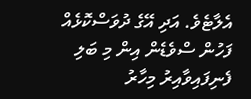އެލާޓެވެ. އަދި އޭގެ ދުވަސްކޮޅެއް ފަހުން ސްވެޑެން އިން މި ބަލި ފެނިފައިވާއިރު މިހާރު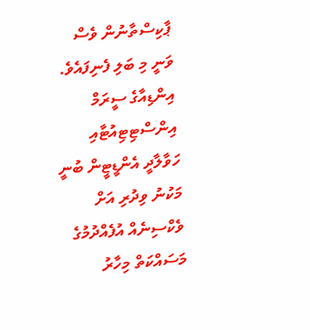ޕާކިސްތާނުން ވެސް ވަނީ މި ބަލި ފެނިފައެވެ.
އިންޑިއާގެ ސީރަމް އިންސްޓިޓިއުޓާއި ހަވާލާދީ އެންޑީޓީން ބުނީ މަކުނު ވިދުރި އަށް ވެކްސިނެއް އުފެއްދުމުގެ މަސައްކަތް މިހާރު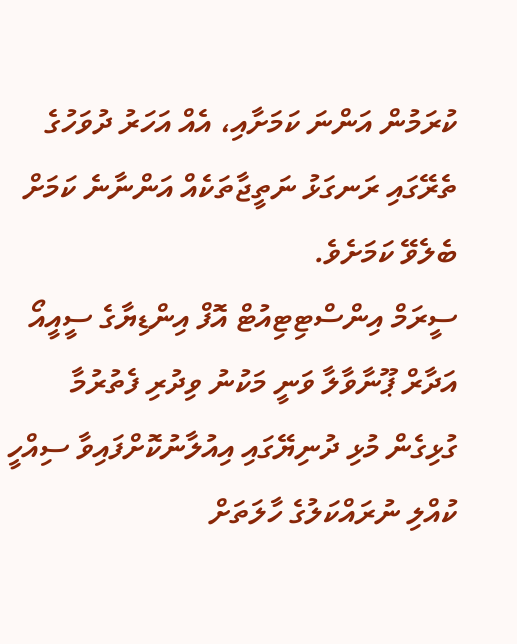ކުރަމުން އަންނަ ކަމަށާއި، އެއް އަހަރު ދުވަހުގެ ތެރޭގައި ރަނގަޅު ނަތީޖާތަކެއް އަންނާނެ ކަމަށް ބެލެވޭ ކަމަށެވެ.
ސީރަމް އިންސްޓިޓިއުޓް އޮފް އިންޑިޔާގެ ސީއީއޯ އަދާރް ޕޫނާވާލާ ވަނީ މަކުނު ވިދުރި ފެތުރުމާ ގުޅިގެން މުޅި ދުނިޔޭގައި އިއުލާނުކޮށްފައިވާ ސިއްހީ ކުއްލި ނުރައްކަލުގެ ހާލަތަށް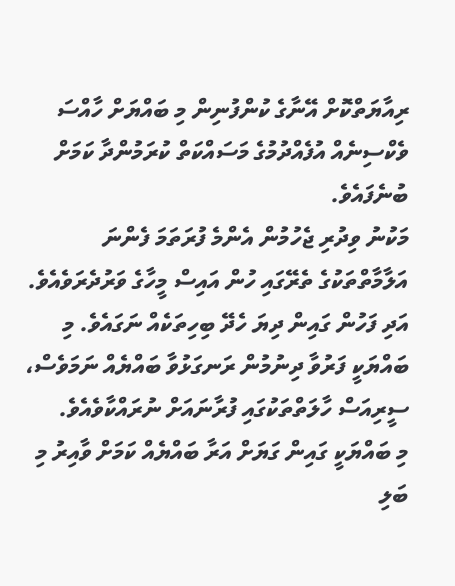ރިއާޔަތްކޮށް އޭނާގެ ކުންފުނިން މި ބައްޔަށް ހާއްސަ ވެކްސިނެއް އުފެއްދުމުގެ މަސައްކަތް ކުރަމުންދާ ކަމަށް ބުނެފައެވެ.
މަކުނު ވިދުރި ޖެހުމުން އެންމެ ފުރަތަމަ ފެންނަ އަލާމާތްތަކުގެ ތެރޭގައި ހުން އައިސް މީހާގެ ވަރުދެރަވެއެވެ. އަދި ފަހުން ގައިން ދިޔަ ހެދޭ ބިހިތަކެއް ނަގައެވެ. މި ބައްޔަކީ ފަރުވާ ދިނުމުން ރަނގަޅުވާ ބައްޔެއް ނަމަވެސް، ސީރިއަސް ހާލަތްތަކުގައި ފުރާނައަށް ނުރައްކާވެއެވެ.
މި ބައްޔަކީ ގައިން ގަޔަށް އަރާ ބައްޔެއް ކަމަށް ވާއިރު މި ބަލި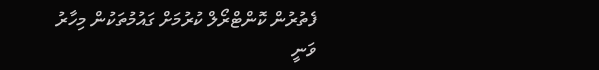ފެތުރުން ކޮންޓްރޯލް ކުރުމަށް ގައުމުތަކުން މިހާރު ވަނީ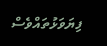ފިޔަވަޅުތައްވެސް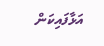އަޅާފައިކަން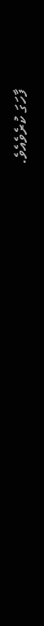ފާހަގަ ކުރެވެއެވެ.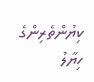ކިޔުންތެރިންގެ ހިޔާލު